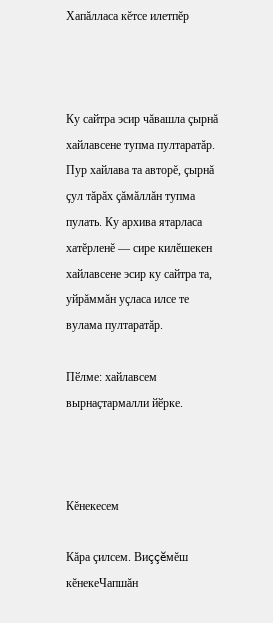Хапăлласа кĕтсе илетпĕр



Ку сайтра эсир чăвашла çырнă хайлавсене тупма пултаратăр. Пур хайлава та авторĕ, çырнă çул тăрăх çăмăллăн тупма пулать. Ку архива ятарласа хатĕрленĕ — сире килĕшекен хайлавсене эсир ку сайтра та, уйрăммăн уçласа илсе те вулама пултаратăр.

Пӗлме: хайлавсем вырнаҫтармалли йӗрке.



Кĕнекесем

Кăра çилсем. Виççĕмĕш кĕнекеЧапшăн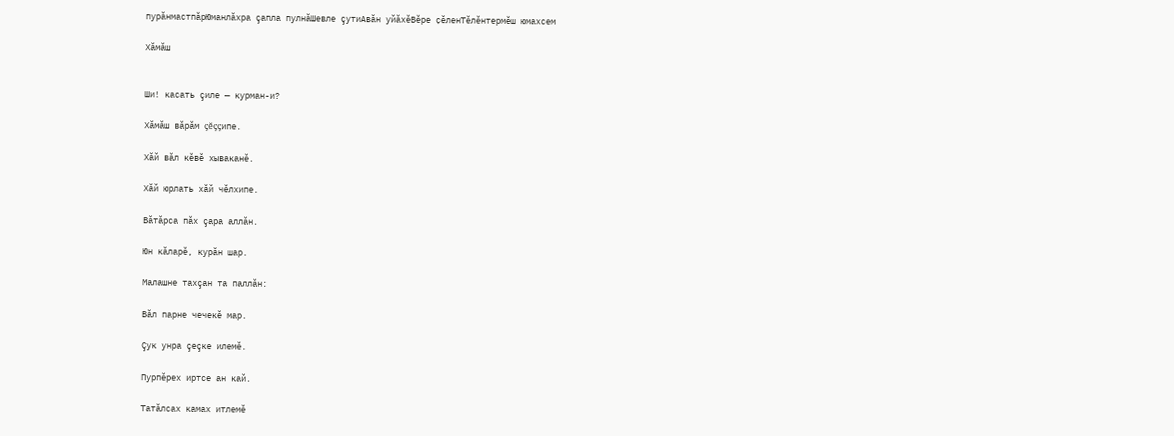пурăнмастпăрЮманлăхра çапла пулнăШевле çутиАвăн уйăхĕВӗре ҫӗленТĕлĕнтермĕш юмахсем

Хăмăш


Ши! касать çиле — курман-и?

Хăмăш вăрăм çĕççипе.

Хăй вăл кĕвĕ хываканĕ.

Хăй юрлать хăй чĕлхипе.

Вăтăрса пăх çара аллăн.

Юн кăларĕ, курăн шар.

Малашне тахçан та паллăн:

Вăл парне чечекĕ мар.

Çук унра çеçке илемĕ.

Пурпĕрех иртсе ан кай.

Татăлсах камах итлемĕ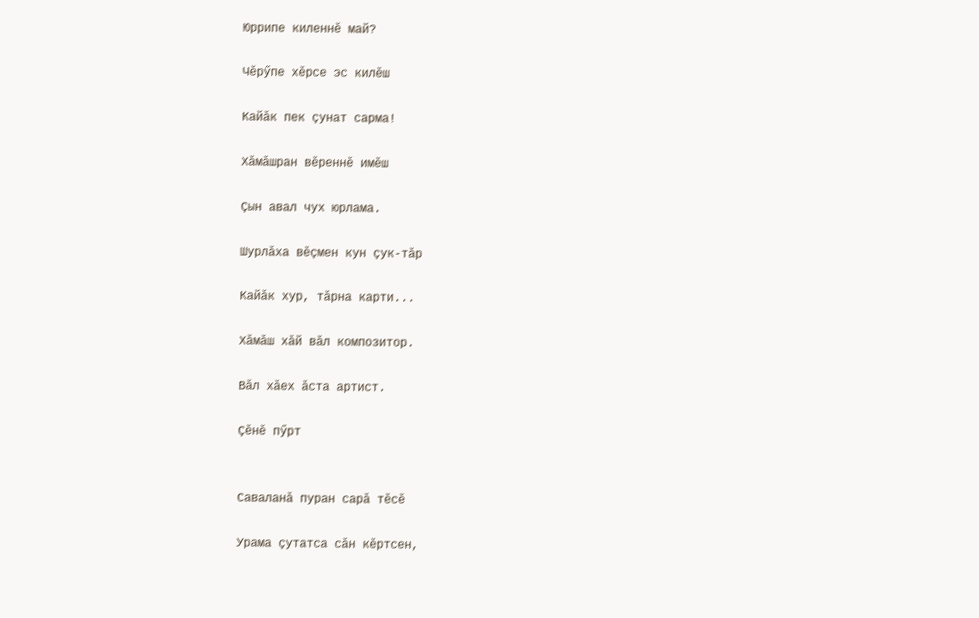Юррипе киленнĕ май?

Чĕрӳпе хĕрсе эс килĕш

Кайăк пек çунат сарма!

Хăмăшран вĕреннĕ имĕш

Çын авал чух юрлама.

Шурлăха вĕçмен кун çук-тăр

Кайăк хур, тăрна карти...

Хăмăш хăй вăл композитор.

Вăл хăех ăста артист.

Çĕнĕ пӳрт


Саваланă пуран сарă тĕсĕ

Урама çутатса сăн кĕртсен,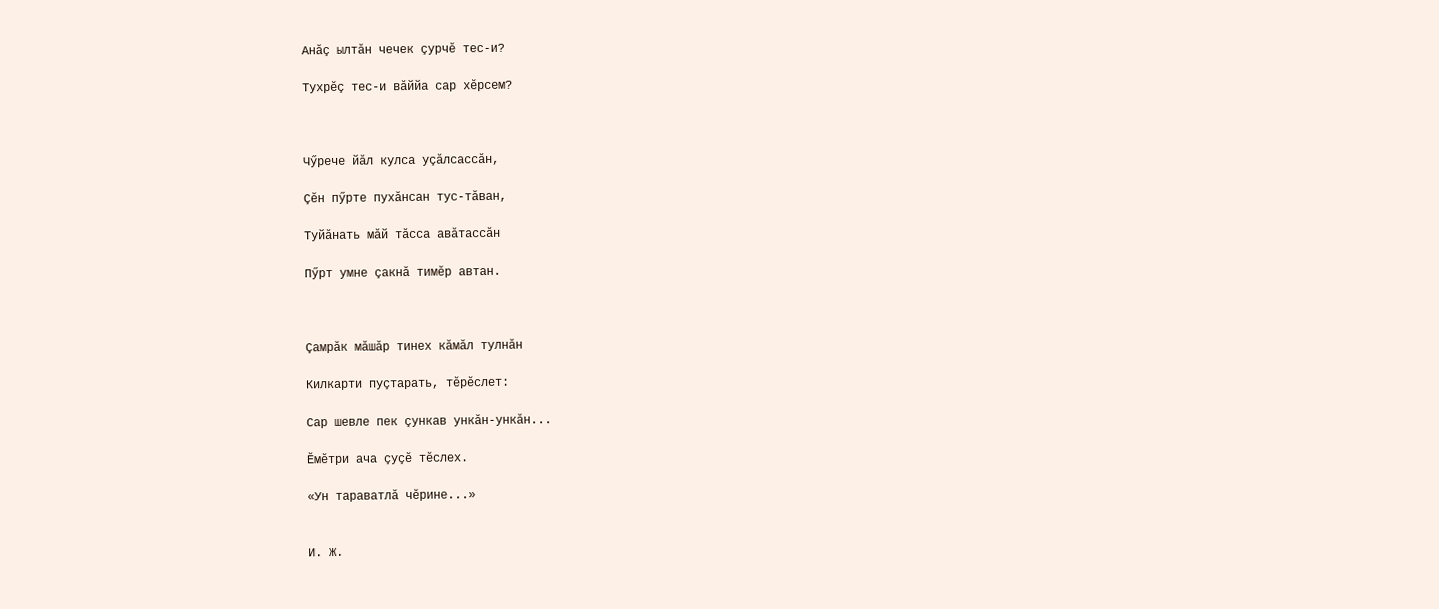Анăç ылтăн чечек çурчĕ тес-и?

Тухрĕç тес-и вăййа сар хĕрсем?



Чӳрече йăл кулса уçăлсассăн,

Çĕн пӳрте пухăнсан тус-тăван,

Туйăнать мăй тăсса авăтассăн

Пӳрт умне çакнă тимĕр автан.



Çамрăк мăшăр тинех кăмăл тулнăн

Килкарти пуçтарать, тĕрĕслет:

Сар шевле пек çункав ункăн-ункăн...

Ĕмĕтри ача çуçĕ тĕслех.

«Ун тараватлă чĕрине...»


И. Ж.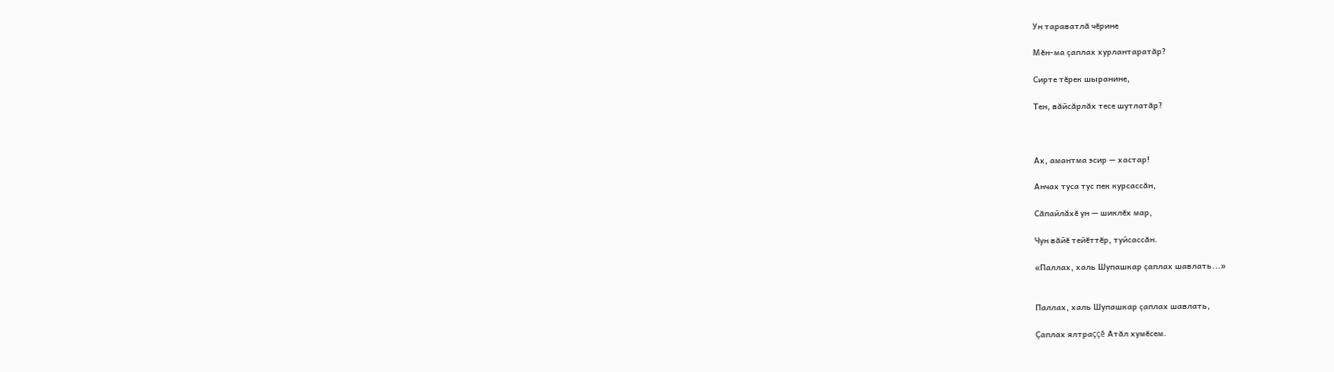Ун тараватлă чĕрине

Мĕн-ма çаплах хурлантаратăр?

Сирте тĕрек шыранине,

Тен, вăйсăрлăх тесе шутлатăр?



Ах, амантма эсир — хастар!

Анчах туса тус пек курсассăн,

Сăпайлăхĕ ун — шиклĕх мар,

Чун вăйĕ тейĕттĕр, туйсассăн.

«Паллах, халь Шупашкар çаплах шавлать...»


Паллах, халь Шупашкар çаплах шавлать,

Çаплах ялтраççĕ Атăл хумĕсем.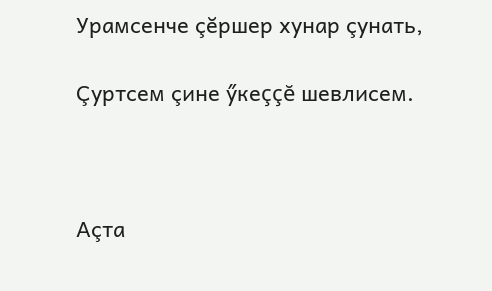Урамсенче çĕршер хунар çунать,

Çуртсем çине ӳкеççĕ шевлисем.



Аçта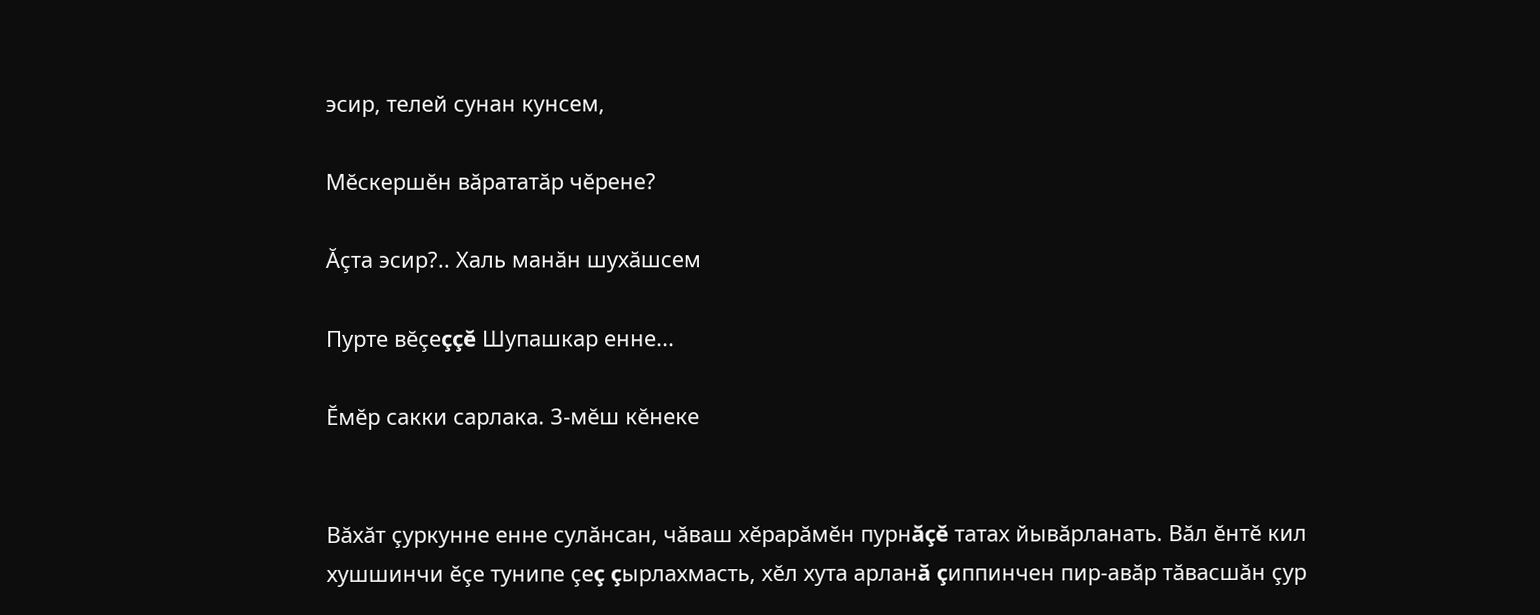эсир, телей сунан кунсем,

Мĕскершĕн вăрататăр чĕрене?

Ăçта эсир?.. Халь манăн шухăшсем

Пурте вĕçеççĕ Шупашкар енне...

Ĕмĕр сакки сарлака. 3-мĕш кĕнеке


Вăхăт çуркунне енне сулăнсан, чăваш хĕрарăмĕн пурнăçĕ татах йывăрланать. Вăл ĕнтĕ кил хушшинчи ĕçе тунипе çеç çырлахмасть, хĕл хута арланă çиппинчен пир-авăр тăвасшăн çур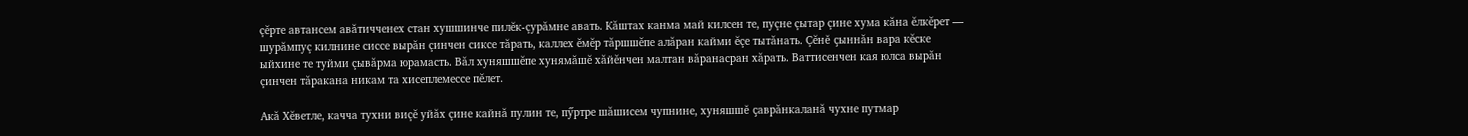çĕрте автансем авăтичченех стан хушшинче пилĕк-çурăмне авать. Кăштах канма май килсен те, пуçне çытар çине хума кăна ĕлкĕрет — шурăмпуç килнине сиссе вырăн çинчен сиксе тăрать, каллех ĕмĕр тăршшĕпе алăран кайми ĕçе тытăнать. Çĕнĕ çыннăн вара кĕске ыйхине те туйми çывăрма юрамасть. Вăл хуняшшĕпе хунямăшĕ хăйĕнчен малтан вăранасран хăрать. Ваттисенчен кая юлса вырăн çинчен тăракана никам та хисеплемессе пĕлет.

Акă Хĕветле, качча тухни виçĕ уйăх çине кайнă пулин те, пӳртре шăшисем чупнине, хуняшшĕ çаврăнкаланă чухне путмар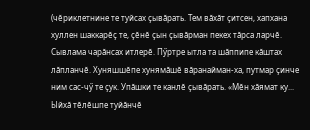(чĕриклетнине те туйсах çывăрать. Тем вăхăт çитсен, хапхана хуллен шаккарĕç те, çĕнĕ çын çывăрман пекех тăрса ларчĕ. Сывлама чарăнсах итлерĕ. Пӳртре ытла та шăппипе кăштах лăпланчĕ. Хуняшшĕпе хунямăшĕ вăранайман-ха, путмар çинче ним сас-чӳ те çук. Упăшки те канлĕ çывăрать. «Мĕн хăямат ку... Ыйхă тĕлĕшпе туйăнчĕ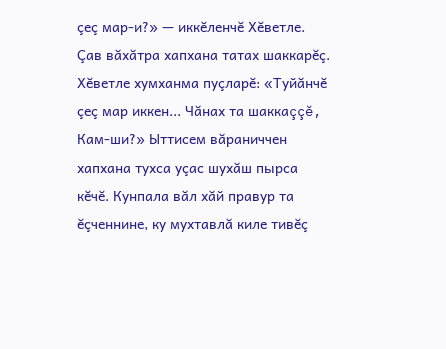çеç мар-и?» — иккĕленчĕ Хĕветле. Çав вăхăтра хапхана татах шаккарĕç. Хĕветле хумханма пуçларĕ: «Туйăнчĕ çеç мар иккен... Чăнах та шаккаççĕ, Кам-ши?» Ыттисем вăраниччен хапхана тухса уçас шухăш пырса кĕчĕ. Кунпала вăл хăй правур та ĕçченнине, ку мухтавлă киле тивĕç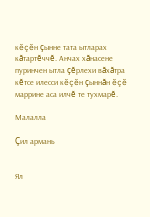кĕçĕн çынне тата ытларах кăтартĕччĕ. Анчах хăнасене пуринчен ытла çĕрлехи вăхăтра кĕтсе илесси кĕçĕн çыннăн ĕçĕ маррине аса илчĕ те тухмарĕ.

Малалла

Çил армань


Ял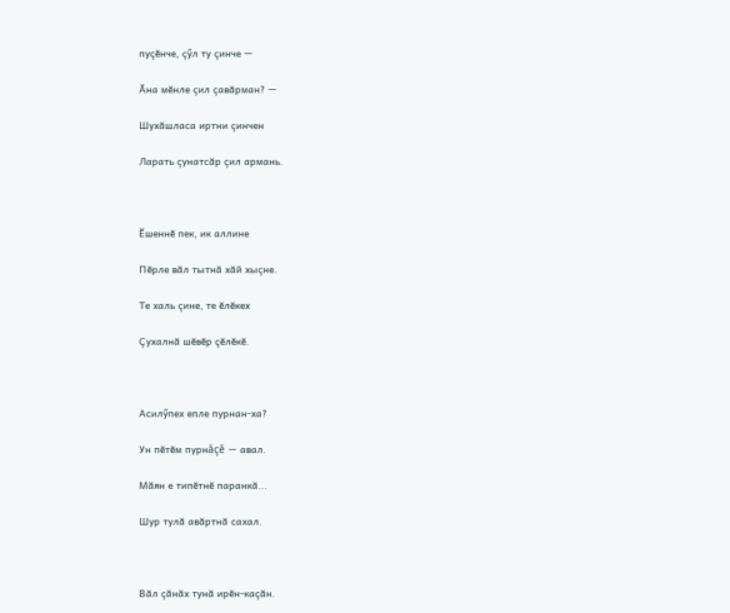пуçĕнче, çӳл ту çинче —

Ăна мĕнле çил çавăрман? —

Шухăшласа иртни çинчен

Ларать çунатсăр çил армань.



Ĕшеннĕ пек, ик аллине

Пĕрле вăл тытнă хăй хыçне.

Те халь çине, те ĕлĕкех

Çухалнă шĕвĕр çĕлĕкĕ.



Асилӳпех епле пурнан-ха?

Ун пĕтĕм пурнăçĕ — авал.

Мăян е типĕтнĕ паранкă...

Шур тулă авăртнă сахал.



Вăл çăнăх тунă ирĕн-каçăн.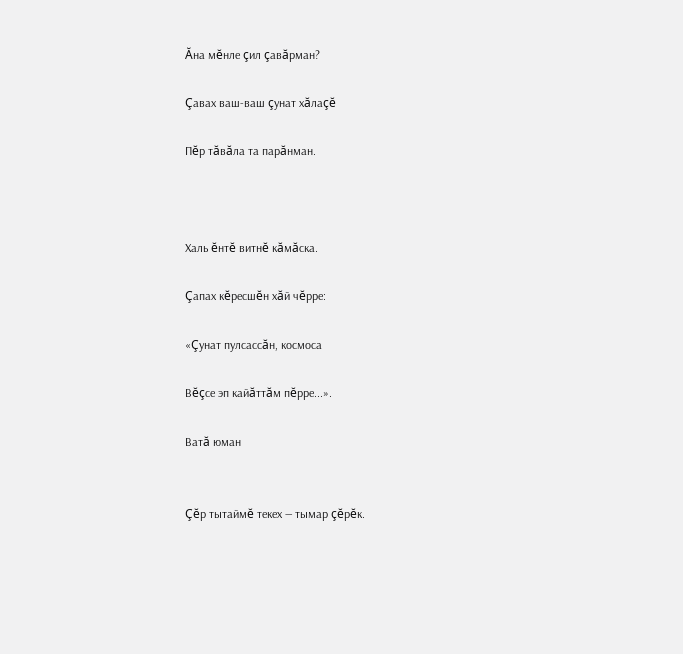Ăна мĕнле çил çавăрман?

Çавах ваш-ваш çунат хăлаçĕ

Пĕр тăвăла та парăнман.



Халь ĕнтĕ витнĕ кăмăска.

Çапах кĕресшĕн хăй чĕрре:

«Çунат пулсассăн, космоса

Вĕçсе эп кайăттăм пĕрре...».

Ватă юман


Çĕр тытаймĕ текех — тымар çĕрĕк.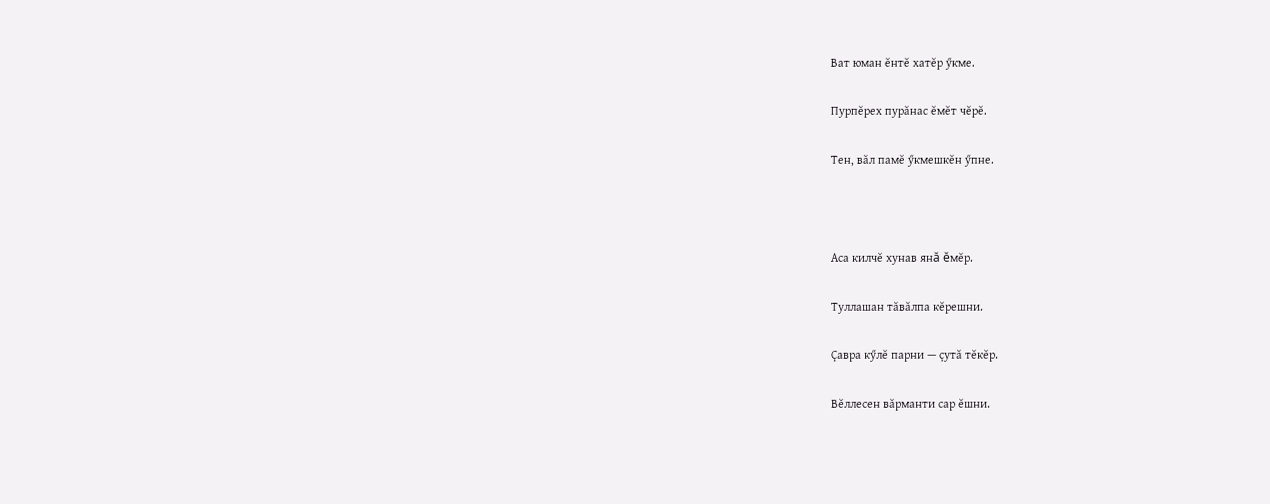Ват юман ĕнтĕ хатĕр ӳкме.

Пурпĕрех пурăнас ĕмĕт чĕрĕ.

Тен, вăл памĕ ӳкмешкĕн ӳпне.



Аса килчĕ хунав янă ĕмĕр.

Туллашан тăвăлпа кĕрешни.

Çавра кӳлĕ парни — çутă тĕкĕр.

Вĕллесен вăрманти сар ĕшни.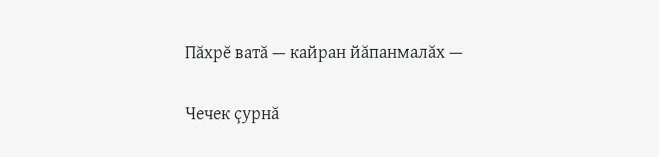Пăхрĕ ватă — кайран йăпанмалăх —

Чечек çурнă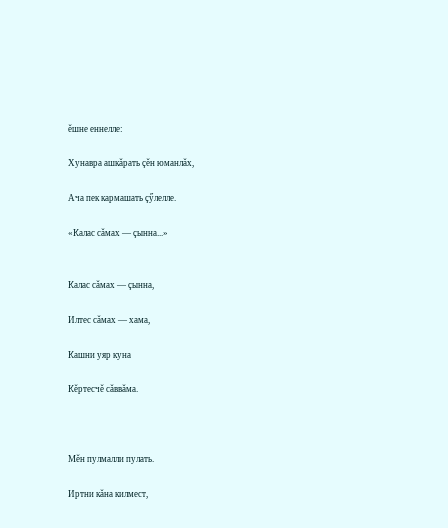ĕшне еннелле:

Хунавра ашкăрать çĕн юманлăх,

Ача пек кармашать çӳлелле.

«Калас сăмах — çынна...»


Калас сăмах — çынна,

Илтес сăмах — хама,

Кашни уяр куна

Кĕртесчĕ сăввăма.



Мĕн пулмалли пулать.

Иртни кăна килмест,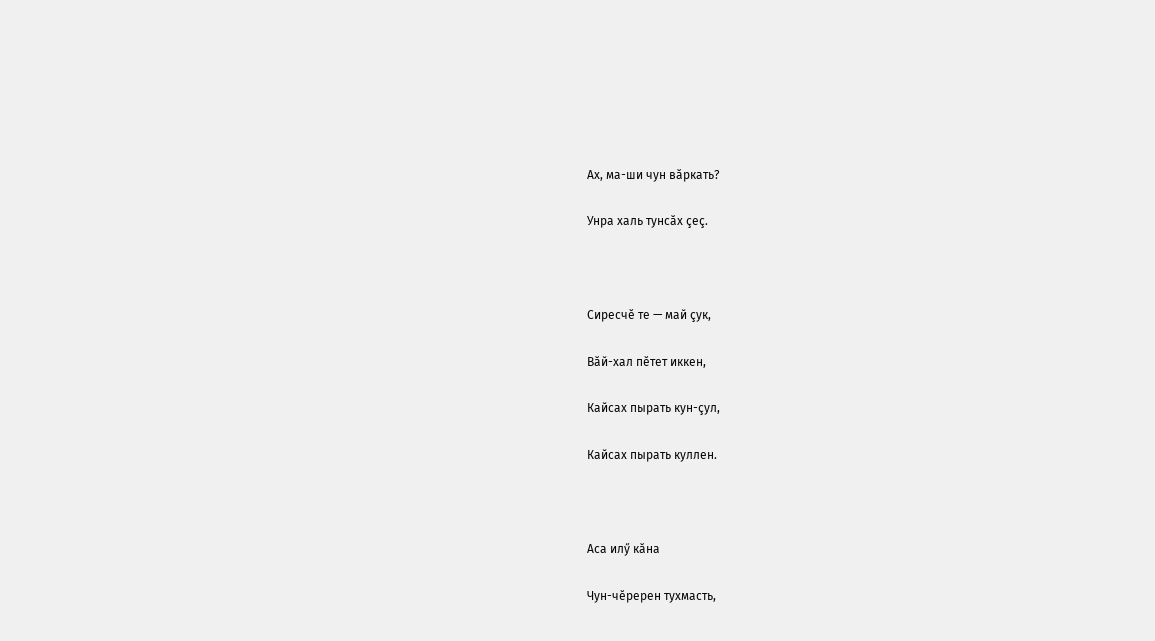Ах, ма-ши чун вăркать?

Унра халь тунсăх çеç.



Сиресчĕ те — май çук,

Вăй-хал пĕтет иккен,

Кайсах пырать кун-çул,

Кайсах пырать куллен.



Аса илӳ кăна

Чун-чĕререн тухмасть,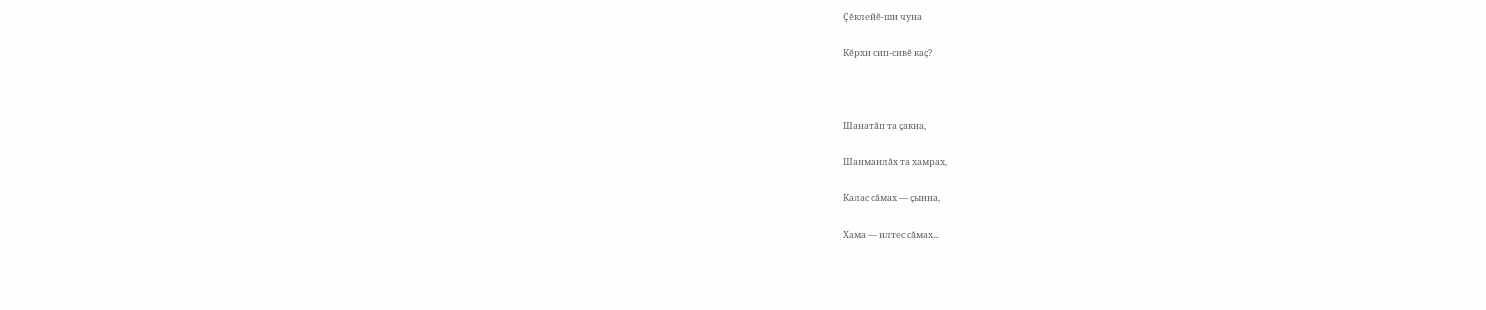Çĕклейĕ-ши чуна

Кĕрхи сип-сивĕ каç?



Шанатăп та çакна,

Шанманлăх та хамрах,

Калас сăмах — çынна,

Хама — илтес сăмах...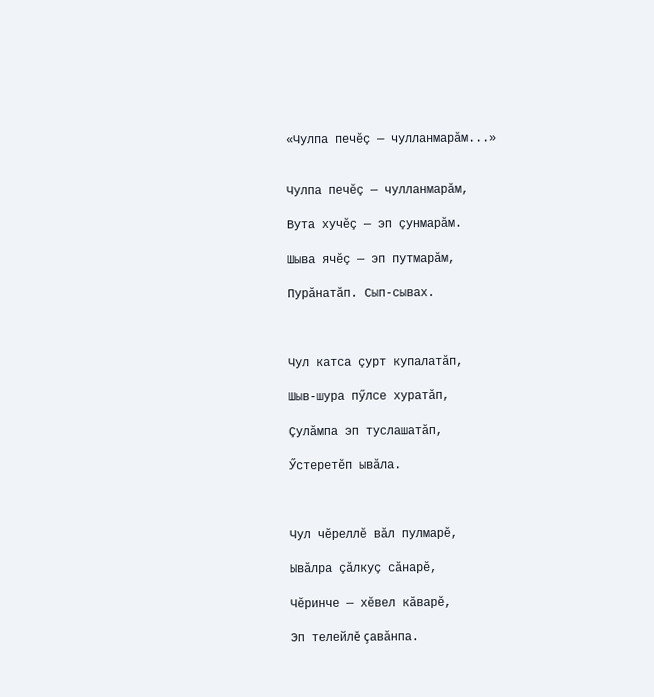«Чулпа печĕç — чулланмарăм...»


Чулпа печĕç — чулланмарăм,

Вута хучĕç — эп çунмарăм.

Шыва ячĕç — эп путмарăм,

Пурăнатăп. Сып-сывах.



Чул катса çурт купалатăп,

Шыв-шура пӳлсе хуратăп,

Çулăмпа эп туслашатăп,

Ӳстеретĕп ывăла.



Чул чĕреллĕ вăл пулмарĕ,

Ывăлра çăлкуç сăнарĕ,

Чĕринче — хĕвел кăварĕ,

Эп телейлĕ çавăнпа.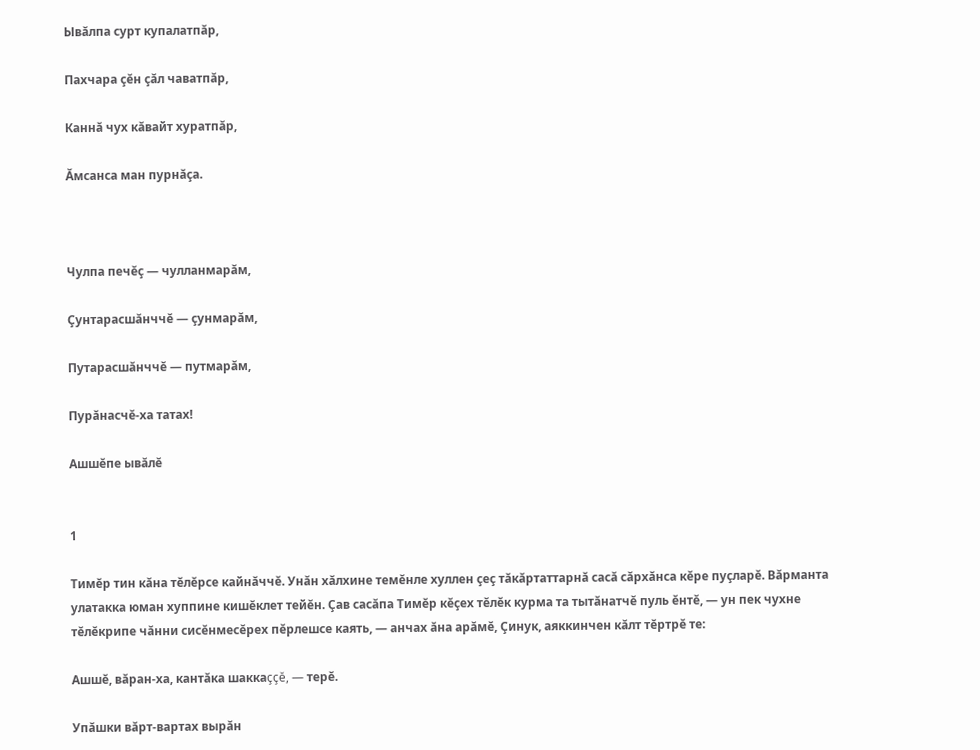Ывăлпа сурт купалатпăр,

Пахчара çĕн çăл чаватпăр,

Каннă чух кăвайт хуратпăр,

Ăмсанса ман пурнăçа.



Чулпа печĕç — чулланмарăм,

Çунтарасшăнччĕ — çунмарăм,

Путарасшăнччĕ — путмарăм,

Пурăнасчĕ-ха татах!

Ашшĕпе ывăлĕ


1

Тимĕр тин кăна тĕлĕрсе кайнăччĕ. Унăн хăлхине темĕнле хуллен çеç тăкăртаттарнă сасă сăрхăнса кĕре пуçларĕ. Вăрманта улатакка юман хуппине кишĕклет тейĕн. Çав сасăпа Тимĕр кĕçех тĕлĕк курма та тытăнатчĕ пуль ĕнтĕ, — ун пек чухне тĕлĕкрипе чăнни сисĕнмесĕрех пĕрлешсе каять, — анчах ăна арăмĕ, Çинук, аяккинчен кăлт тĕртрĕ те:

Ашшĕ, вăран-ха, кантăка шаккаççĕ, — терĕ.

Упăшки вăрт-вартах вырăн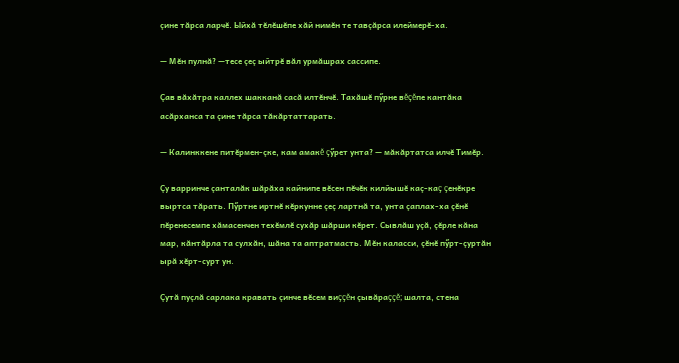çине тăрса ларчĕ. Ыйхă тĕлĕшĕпе хăй нимĕн те тавçăрса илеймерĕ-ха.

— Мĕн пулнă? —тесе çеç ыйтрĕ вăл урмăшрах сассипе.

Çав вăхăтра каллех шакканă сасă илтĕнчĕ. Тахăшĕ пӳрне вĕçĕпе кантăка асăрханса та çине тăрса тăкăртаттарать.

— Калинккене питĕрмен-çке, кам амакĕ çӳрет унта? — мăкăртатса илчĕ Тимĕр.

Çу варринче çанталăк шăрăха кайнипе вĕсен пĕчĕк килйышĕ каç-каç çенĕкре выртса тăрать. Пӳртне иртнĕ кĕркунне çеç лартнă та, унта çаплах-ха çĕнĕ пĕренесемпе хăмасенчен техĕмлĕ сухăр шăрши кĕрет. Сывлăш уçă, çĕрле кăна мар, кăнтăрла та сулхăн, шăна та аптратмасть. Мĕн каласси, çĕнĕ пӳрт-çуртăн ырă хĕрт-сурт ун.

Çутă пуçлă сарлака кравать çинче вĕсем виççĕн çывăраççĕ; шалта, стена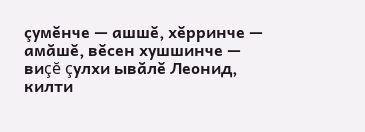çумĕнче — ашшĕ, хĕрринче — амăшĕ, вĕсен хушшинче — виçĕ çулхи ывăлĕ Леонид, килти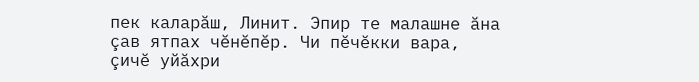пек каларăш, Линит. Эпир те малашне ăна çав ятпах чĕнĕпĕр. Чи пĕчĕкки вара, çичĕ уйăхри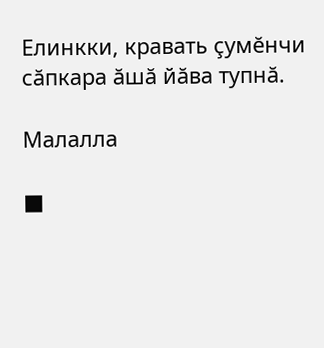Елинкки, кравать çумĕнчи сăпкара ăшă йăва тупнă.

Малалла

■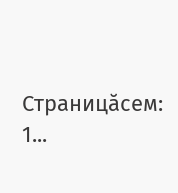Страницăсем: 1...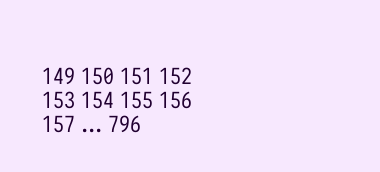149 150 151 152 153 154 155 156 157 ... 796